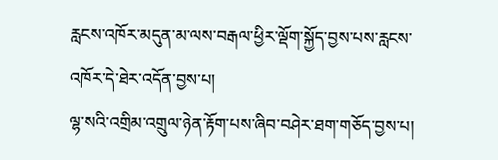རླངས་འཁོར་མདུན་མ་ལས་བརྒལ་ཕྱིར་ལྡོག་སྐྱོད་བྱས་པས་རླངས་འཁོར་དེ་ཐེར་འདོན་བྱས་པ།
ལྷ་སའི་འགྲིམ་འགྲུལ་ཉེན་རྟོག་པས་ཞིབ་བཤེར་ཐག་གཅོད་བྱས་པ།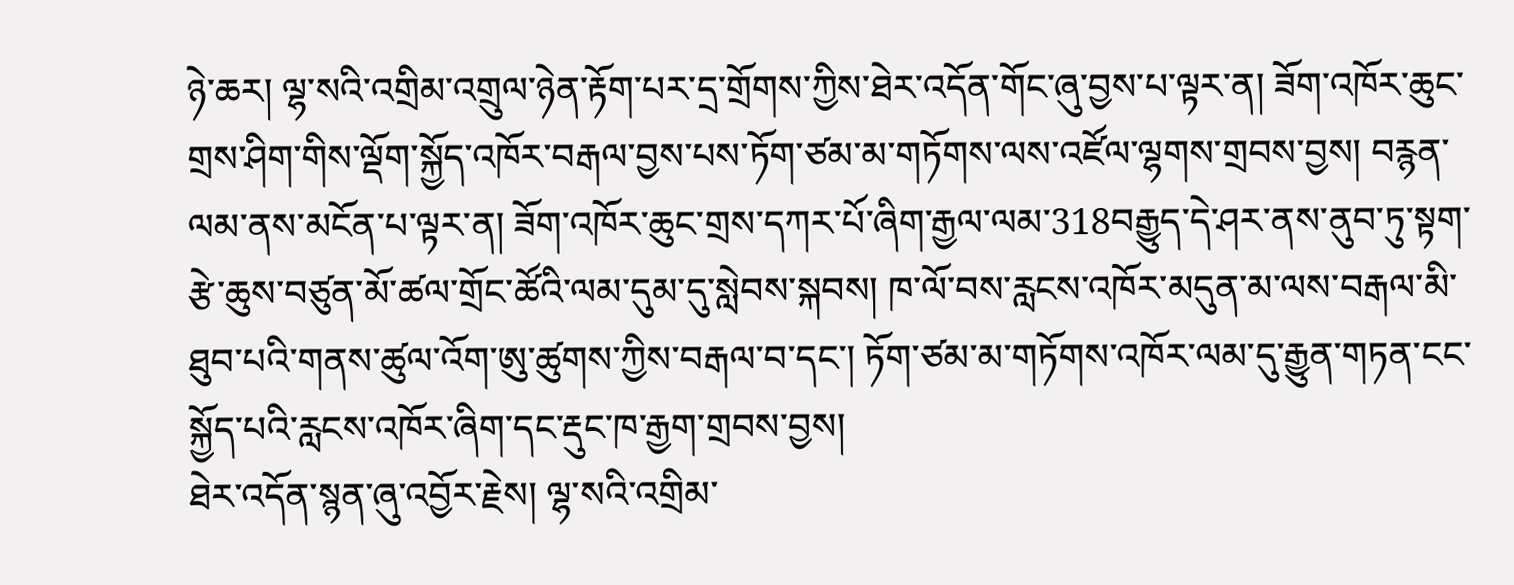ཉེ་ཆར། ལྷ་སའི་འགྲིམ་འགྲུལ་ཉེན་རྟོག་པར་དྲ་གྲོགས་ཀྱིས་ཐེར་འདོན་གོང་ཞུ་བྱས་པ་ལྟར་ན། ཟོག་འཁོར་ཆུང་གྲས་ཤིག་གིས་ལྡོག་སྐྱོད་འཁོར་བརྒལ་བྱས་པས་ཏོག་ཙམ་མ་གཏོགས་ལས་འཛོལ་ལྷགས་གྲབས་བྱས། བརྙན་ལམ་ནས་མངོན་པ་ལྟར་ན། ཟོག་འཁོར་ཆུང་གྲས་དཀར་པོ་ཞིག་རྒྱལ་ལམ་318བརྒྱུད་དེ་ཤར་ནས་ནུབ་ཏུ་སྟག་རྩེ་ཆུས་བཙུན་མོ་ཚལ་གྲོང་ཚོའི་ལམ་དུམ་དུ་སླེབས་སྐབས། ཁ་ལོ་བས་རླངས་འཁོར་མདུན་མ་ལས་བརྒལ་མི་ཐུབ་པའི་གནས་ཚུལ་འོག་ཨུ་ཚུགས་ཀྱིས་བརྒལ་བ་དང་། ཏོག་ཙམ་མ་གཏོགས་འཁོར་ལམ་དུ་རྒྱུན་གཏན་ངང་སྐྱོད་པའི་རླངས་འཁོར་ཞིག་དང་རྡུང་ཁ་རྒྱག་གྲབས་བྱས།
ཐེར་འདོན་སྙན་ཞུ་འབྱོར་རྗེས། ལྷ་སའི་འགྲིམ་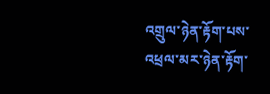འགྲུལ་ཉེན་རྟོག་པས་འཕྲལ་མར་ཉེན་རྟོག་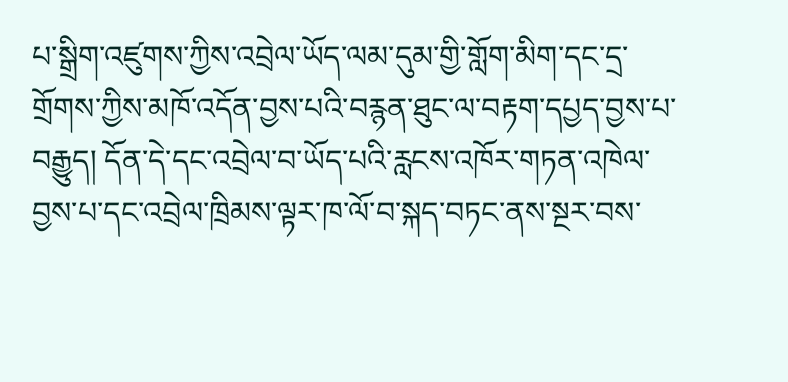པ་སྒྲིག་འཛུགས་ཀྱིས་འབྲེལ་ཡོད་ལམ་དུམ་གྱི་གློག་མིག་དང་དྲ་གྲོགས་ཀྱིས་མཁོ་འདོན་བྱས་པའི་བརྙན་ཐུང་ལ་བརྟག་དཔྱད་བྱས་པ་བརྒྱུད། དོན་དེ་དང་འབྲེལ་བ་ཡོད་པའི་རླངས་འཁོར་གཏན་འཁེལ་བྱས་པ་དང་འབྲེལ་ཁྲིམས་ལྟར་ཁ་ལོ་བ་སྐད་བཏང་ནས་སྔར་བས་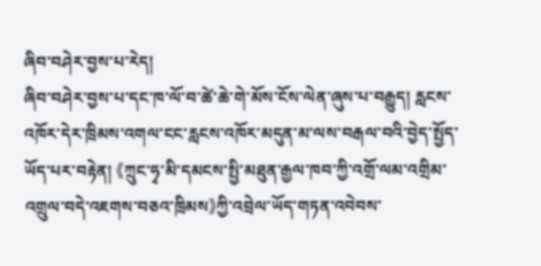ཞིབ་བཤེར་བྱས་པ་རེད།
ཞིབ་བཤེར་བྱས་པ་དང་ཁ་ལོ་བ་ཚེ་ཆེ་གེ་མོས་ངོས་ལེན་ཞུས་པ་བརྒྱུད། རླངས་འཁོར་དེར་ཁྲིམས་འགལ་ངང་རླངས་འཁོར་མདུན་མ་ལས་བརྒལ་བའི་བྱེད་སྤྱོད་ཡོད་པར་བརྟེན། 《ཀྲུང་ཧྭ་མི་དམངས་སྤྱི་མཐུན་རྒྱལ་ཁབ་ཀྱི་འགྲོ་ལམ་འགྲིམ་འགྲུལ་བདེ་འཇགས་བཅའ་ཁྲིམས》ཀྱི་འབྲེལ་ཡོད་གཏན་འབེབས་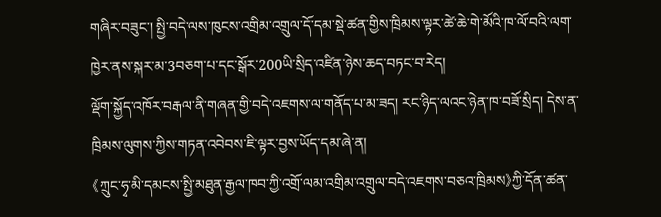གཞིར་བཟུང་། སྤྱི་བདེ་ལས་ཁུངས་འགྲིམ་འགྲུལ་དོ་དམ་སྡེ་ཚན་གྱིས་ཁྲིམས་ལྟར་ཚེ་ཆེ་གེ་མོའི་ཁ་ལོ་བའི་ལག་ཁྱེར་ནས་སྐར་མ་3བཅག་པ་དང་སྒོར་200ཡི་སྲིད་འཛིན་ཉེས་ཆད་བཏང་བ་རེད།
ལྡོག་སྐྱོད་འཁོར་བརྒལ་ནི་གཞན་གྱི་བདེ་འཇགས་ལ་གནོད་པ་མ་ཟད། རང་ཉིད་ལའང་ཉེན་ཁ་བཟོ་སྲིད། དེས་ན་ཁྲིམས་ལུགས་ཀྱིས་གཏན་འབེབས་ཇི་ལྟར་བྱས་ཡོད་དམ་ཞེ་ན།
《ཀྲུང་ཧྭ་མི་དམངས་སྤྱི་མཐུན་རྒྱལ་ཁབ་ཀྱི་འགྲོ་ལམ་འགྲིམ་འགྲུལ་བདེ་འཇགས་བཅའ་ཁྲིམས》ཀྱི་དོན་ཚན་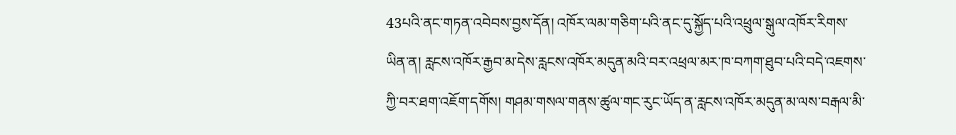43པའི་ནང་གཏན་འབེབས་བྱས་དོན། འཁོར་ལམ་གཅིག་པའི་ནང་དུ་སྐྱོད་པའི་འཕྲུལ་སྒུལ་འཁོར་རིགས་ཡིན་ན། རླངས་འཁོར་རྒྱབ་མ་དེས་རླངས་འཁོར་མདུན་མའི་བར་འཕྲལ་མར་ཁ་བཀག་ཐུབ་པའི་བདེ་འཇགས་ཀྱི་བར་ཐག་འཇོག་དགོས། གཤམ་གསལ་གནས་ཚུལ་གང་རུང་ཡོད་ན་རླངས་འཁོར་མདུན་མ་ལས་བརྒལ་མི་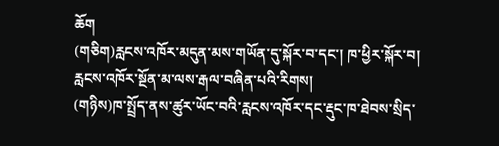ཆོག
(གཅིག)རླངས་འཁོར་མདུན་མས་གཡོན་དུ་སྐོར་བ་དང་། ཁ་ཕྱིར་སྐོར་བ། རླངས་འཁོར་སྔོན་མ་ལས་རྒལ་བཞིན་པའི་རིགས།
(གཉིས)ཁ་སྤྲོད་ནས་ཚུར་ཡོང་བའི་རླངས་འཁོར་དང་རྡུང་ཁ་ཐེབས་སྲིད་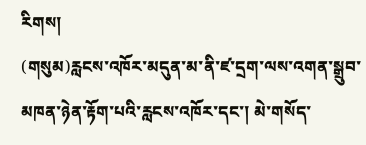རིགས།
(གསུམ)རླངས་འཁོར་མདུན་མ་ནི་ཛ་དྲག་ལས་འགན་སྒྲུབ་མཁན་ཉེན་རྟོག་པའི་རླངས་འཁོར་དང་། མེ་གསོད་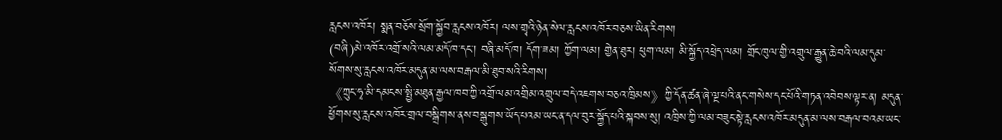རླངས་འཁོར། སྨན་བཅོས་སྲོག་སྐྱོབ་རླངས་འཁོར། ལས་གྲྭའི་ཉེན་སེལ་རླངས་འཁོར་བཅས་ཡིན་རིགས།
(བཞི)མེ་འཁོར་འགྲོ་སའི་ལམ་མདོ་ཁ་དང་། བཞི་མདོ་ཁ། དོག་ཟམ། ཀྱོག་ལམ། གྱེན་ཐུར། ཕུག་ལམ། མི་སྐྱོད་འཕྲེད་ལམ། གྲོང་ཁུལ་གྱི་འགྲུལ་རྒྱུན་ཆེ་བའི་ལམ་དུམ་སོགས་སུ་རླངས་འཁོར་མདུན་མ་ལས་བརྒལ་མི་ཐུབ་སའི་རིགས།
《ཀྲུང་ཧྭ་མི་དམངས་སྤྱི་མཐུན་རྒྱལ་ཁབ་ཀྱི་འགྲོ་ལམ་འགྲིམ་འགྲུལ་བདེ་འཇགས་བཅའ་ཁྲིམས》ཀྱི་དོན་ཚན་ཞེ་ལྔ་པའི་ནང་གསེས་དང་པོའི་གཏན་འབེབས་ལྟར་ན། མདུན་ཕྱོགས་སུ་རླངས་འཁོར་གྲལ་བསྒྲིགས་ནས་བསྒུགས་ཡོད་པའམ་ཡང་ན་དལ་བུར་སྐྱོད་པའི་སྐབས་སུ། འཁྲིས་ཀྱི་ལམ་བཟུང་སྟེ་རླངས་འཁོར་མདུན་མ་ལས་བརྒལ་བའམ་ཡང་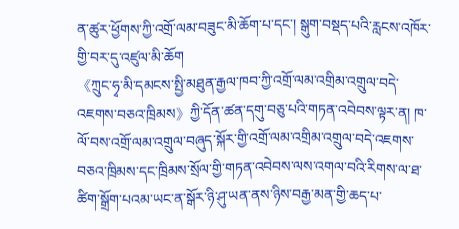ན་ཚུར་ཕྱོགས་ཀྱི་འགྲོ་ལམ་བཟུང་མི་ཆོག་པ་དང་། སྒུག་བསྡད་པའི་རླངས་འཁོར་གྱི་བར་དུ་འཛུལ་མི་ཆོག
《ཀྲུང་ཧྭ་མི་དམངས་སྤྱི་མཐུན་རྒྱལ་ཁབ་ཀྱི་འགྲོ་ལམ་འགྲིམ་འགྲུལ་བདེ་འཇགས་བཅའ་ཁྲིམས》ཀྱི་དོན་ཚན་དགུ་བཅུ་པའི་གཏན་འབེབས་ལྟར་ན། ཁ་ལོ་བས་འགྲོ་ལམ་འགྲུལ་བཞུད་སྐོར་གྱི་འགྲོ་ལམ་འགྲིམ་འགྲུལ་བདེ་འཇགས་བཅའ་ཁྲིམས་དང་ཁྲིམས་སྲོལ་གྱི་གཏན་འབེབས་ལས་འགལ་བའི་རིགས་ལ་ཐ་ཚིག་སྒྲོག་པའམ་ཡང་ན་སྒོར་ཉི་ཤུ་ཡན་ནས་ཉིས་བརྒྱ་མན་གྱི་ཆད་པ་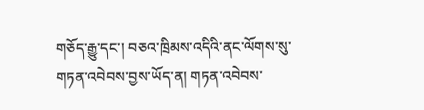གཅོད་རྒྱུ་དང་། བཅའ་ཁྲིམས་འདིའི་ནང་ལོགས་སུ་གཏན་འབེབས་བྱས་ཡོད་ན། གཏན་འབེབས་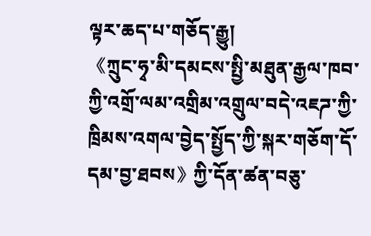ལྟར་ཆད་པ་གཅོད་རྒྱུ།
《ཀྲུང་ཧྭ་མི་དམངས་སྤྱི་མཐུན་རྒྱལ་ཁབ་ཀྱི་འགྲོ་ལམ་འགྲིམ་འགྲུལ་བདེ་འཇཌ་ཀྱི་ཁྲིམས་འགལ་བྱེད་སྤྱོད་ཀྱི་སྐར་གཅོག་དོ་དམ་བྱ་ཐབས》ཀྱི་དོན་ཚན་བཅུ་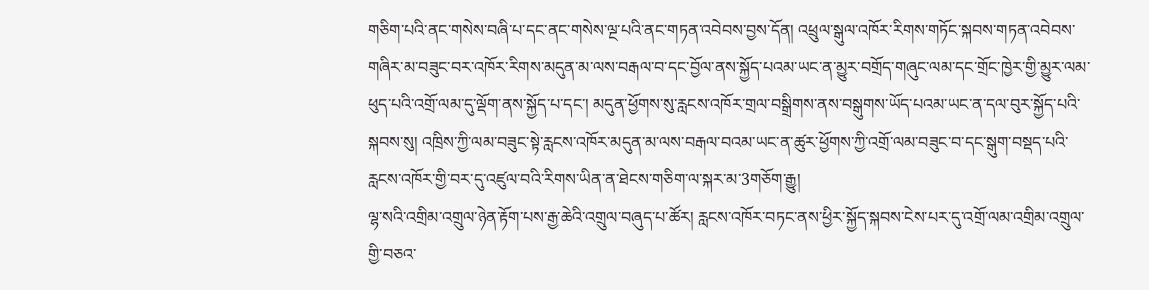གཅིག་པའི་ནང་གསེས་བཞི་པ་དང་ནང་གསེས་ལྔ་པའི་ནང་གཏན་འབེབས་བྱས་དོན། འཕྲུལ་སྒུལ་འཁོར་རིགས་གཏོང་སྐབས་གཏན་འབེབས་གཞིར་མ་བཟུང་བར་འཁོར་རིགས་མདུན་མ་ལས་བརྒལ་བ་དང་བྱོལ་ནས་སྐྱོད་པའམ་ཡང་ན་མྱུར་བགྲོད་གཞུང་ལམ་དང་གྲོང་ཁྱེར་གྱི་མྱུར་ལམ་ཕུད་པའི་འགྲོ་ལམ་དུ་ལྡོག་ནས་སྐྱོད་པ་དང་། མདུན་ཕྱོགས་སུ་རླངས་འཁོར་གྲལ་བསྒྲིགས་ནས་བསྒུགས་ཡོད་པའམ་ཡང་ན་དལ་བུར་སྐྱོད་པའི་སྐབས་སུ། འཁྲིས་ཀྱི་ལམ་བཟུང་སྟེ་རླངས་འཁོར་མདུན་མ་ལས་བརྒལ་བའམ་ཡང་ན་ཚུར་ཕྱོགས་ཀྱི་འགྲོ་ལམ་བཟུང་བ་དང་སྒུག་བསྡད་པའི་རླངས་འཁོར་གྱི་བར་དུ་འཛུལ་བའི་རིགས་ཡིན་ན་ཐེངས་གཅིག་ལ་སྐར་མ་3གཅོག་རྒྱུ།
ལྷ་སའི་འགྲིམ་འགྲུལ་ཉེན་རྟོག་པས་རྒྱ་ཆེའི་འགྲུལ་བཞུད་པ་ཚོར། རླངས་འཁོར་བཏང་ནས་ཕྱིར་སྐྱོད་སྐབས་ངེས་པར་དུ་འགྲོ་ལམ་འགྲིམ་འགྲུལ་གྱི་བཅའ་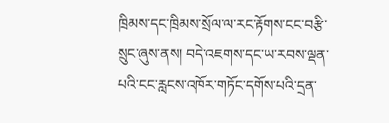ཁྲིམས་དང་ཁྲིམས་སྲོལ་ལ་རང་རྟོགས་ངང་བརྩི་སྲུང་ཞུས་ནས། བདེ་འཇགས་དང་ཡ་རབས་ལྡན་པའི་ངང་རླངས་འཁོར་གཏོང་དགོས་པའི་དྲན་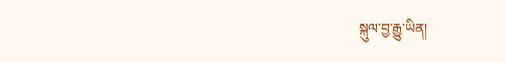སྐུལ་བྱ་རྒྱུ་ཡིན།